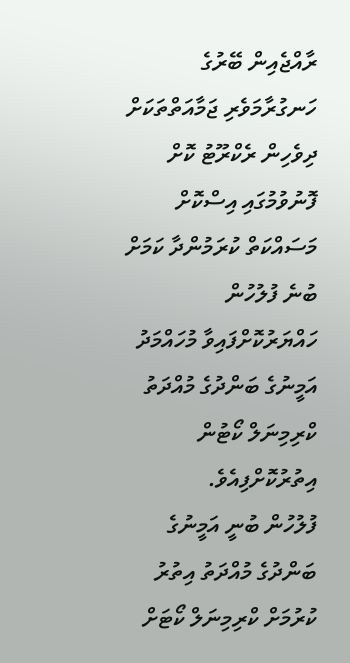ރާއްޖެއިން ބޭރުގެ ހަނގުރާމަވެރި ޖަމާއަތްތަކަށް ދިވެހިން ރެކްރޫޓު ކޮށް ފޮނުވުމުގައި އިސްކޮށް މަސައްކަތް ކުރަމުންދާ ކަމަށް ބުނެ ފުލުހުން ހައްޔަރުކޮށްފައިވާ މުހައްމަދު އަމީނުގެ ބަންދުގެ މުއްދަތު ކްރިމިނަލް ކޯޓުން އިތުރުކޮށްފިއެވެ.
ފުލުހުން ބުނީ އަމީނުގެ ބަންދުގެ މުއްދަތު އިތުރު ކުރުމަށް ކްރިމިނަލް ކޯޓަށް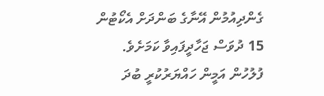ގެންދިއުމުން އޭނާގެ ބަންދަށް އެކޯޓުން 15 ދުވަސް ޖަހާދީފައިވާ ކަމަށެވެ.
ފުލުހުން އަމީން ހައްޔަރުކުރީ ބުދަ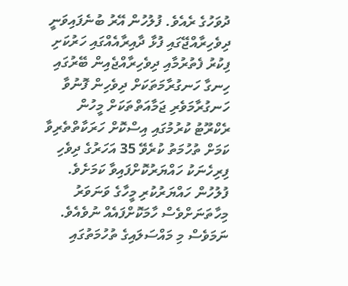ދުވަހުގެ ރެއެވެ. ފުލުހުން އޭރު ބުނެފައިވަނީ ދިވެހިރާއްޖޭގައި ފުޅާ ދާއިރާއެއްގައި ހަރުކަށި ފިކުރު ފެތުރުމާއި ދިވެހިރާއްޖެއިން ބޭރުގައި ހިނގާ ހަނގުރާމަތަކަށް ދިވެހިން ފޮނުވާ ހަނގުރާމަވެރި ޖަމާއަތްތަކަށް މީހުން ރެކްރޫޓު ކުރުމުގައި އިސްކޮށް ހަރަކާތްތެރިވާ ކަމަށް ތުހުމަތު ކުރެވޭ 35 އަހަރުގެ ދިވެހި ފިރިހެނަކު ހައްޔަރުކޮށްފައިވާ ކަމަށެވެ.
ފުލުހުން ހައްޔަރުކުރި މީހާގެ ވަނަވަރު މިހާތަނަށްވެސް ހާމަކޮށްފައެއް ނުވެއެވެ. ނަމަވެސް މި މައްސަލައިގެ ތުހުމަތުގައި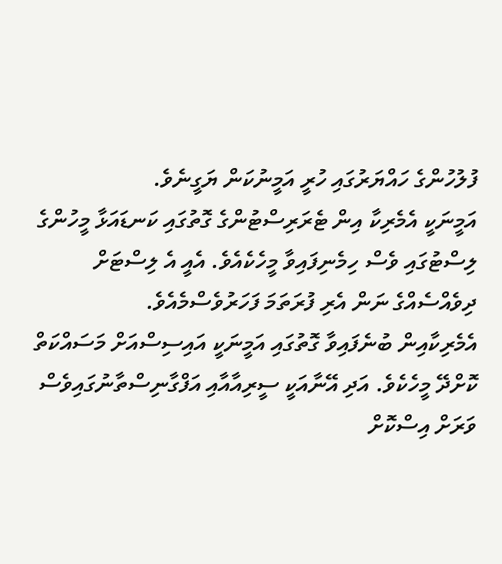ފުލުހުންގެ ހައްޔަރުގައި ހުރީ އަމީނުކަން ޔަގީނެވެ.
އަމީނަކީ އެމެރިކާ އިން ޓެރަރިސްޓުންގެ ގޮތުގައި ކަނޑައަޅާ މީހުންގެ ލިސްޓުގައި ވެސް ހިމެނިފައިވާ މީހެކެއެވެ. އެއީ އެ ލިސްޓަށް ދިވެއްސެއްގެ ނަން އެރި ފުރަތަމަ ފަހަރުވެސްމެއެވެ.
އެމެރިކާއިން ބުނެފައިވާ ގޮތުގައި އަމީނަކީ އައިސިސްއަށް މަސައްކަތް ކޮށްދޭ މީހެކެވެ. އަދި އޭނާއަކީ ސީރިއާއާއި އަފްގާނިސްތާނުގައިވެސް ވަރަށް އިސްކޮށް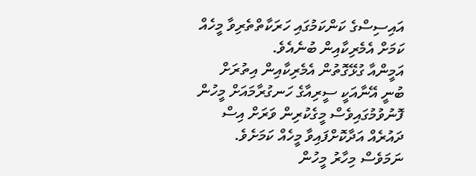އައިސިސްގެ ކަންކަމުގައި ހަރަކާތްތެރިވާ މީހެއް ކަމަށް އެމެރިކާއިން ބުނެއެވެ.
އަމީންއާ ގުޅޭގޮތުން އެމެރިކާއިން އިތުރަށް ބުނީ އޭނާއަކީ ސީރިއާގެ ހަނގުރާމައަށް މީހުން ފޮނުވުމުގައިވެސް މީގެކުރިން ވަރަށް އިސް ދައުރެއް އަދާކޮށްފައިވާ މީހެއް ކަމަށެވެ. ނަމަވެސް މިހާރު މީހުން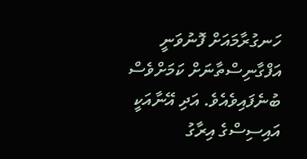ހަނގުރާމައަށް ފޮނުވަނީ އަފްގާނިސްތާނަށް ކަމަށްވެސް ބުނެފައިވެއެވެ. އަދި އޭނާއަކީ އައިސިސްގެ އިރާގު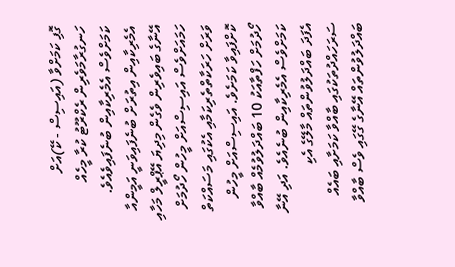ގޮފި ކަމަށްވާ (އައިސިސް - ކޭ)އަށް ހަނގުރާމަވެރިން ރެކްރޫޓު ކުރާ މީހެއް ކަމަށްވެސް އެމެރިކާއިން ބުނެފައިވެއެވެ.
އެމެރިކާއިން އިތުރަށް ބުނެފައިވަނީ އަމީންއާ އޭނާގެ ބައިވެރިން ވެގެން މިދިޔަ އޭޕްރީލް މަހާއި ހަމައަށްވެސް އައިސިސްއަށް މީހުން ހޯދުމަށް ވަރަށް ހަރަކާތްތެރިކަމާއި އެކުގައި މަސައްކަތް ކޮށްފައިވާ ކަމަށެވެ. އައިސިސްއަށް މީހުން ހޯދުމަށް ހަފްތާއަކު 10 ބައްދަލުވުމެއް ބާއްވާ ކަމަށްވެސް އެމެރިކާއިން ބުނެއެވެ. އަދި އޭނާ އެފަދަ ބައްދަލުވުންތައް މާލޭގެ އެކި ސަރަހައްދުތަކުގައި ބާއްވާ ކަމަށާއި ބައެއް ބައްދަލުވުންތައް އޭނާގެ ގޭގައި ވެސް ބާއްވާ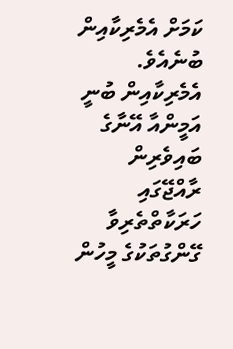ކަމަށް އެމެރިކާއިން ބުނެއެވެ.
އެމެރިކާއިން ބުނީ އަމީންއާ އޭނާގެ ބައިވެރިން ރާއްޖޭގައި ހަރަކާތްތެރިވާ ގޭންގުތަކުގެ މީހުން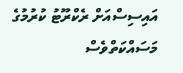އައިސިސްއަށް ރެކްރޫޓު ކުރުމުގެ މަސައްކަތްވެސް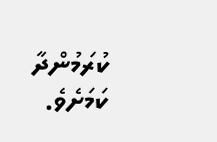ކުރަމުންދާ ކަމަށެވެ.